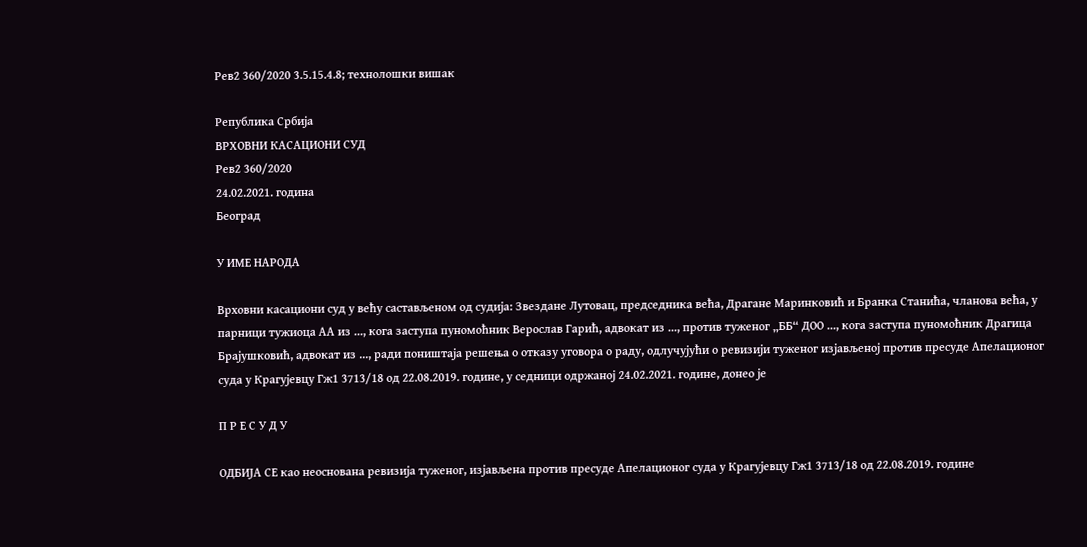Рев2 360/2020 3.5.15.4.8; технолошки вишак

Република Србија
ВРХОВНИ КАСАЦИОНИ СУД
Рев2 360/2020
24.02.2021. година
Београд

У ИМЕ НАРОДА

Врховни касациони суд у већу састављеном од судија: Звездане Лутовац, председника већа, Драгане Маринковић и Бранка Станића, чланова већа, у парници тужиоца АА из ..., кога заступа пуномоћник Верослав Гарић, адвокат из ..., против туженог „ББ“ ДОО ..., кога заступа пуномоћник Драгица Брајушковић, адвокат из ..., ради поништаја решења о отказу уговора о раду, одлучујући о ревизији туженог изјављеној против пресуде Апелационог суда у Крагујевцу Гж1 3713/18 од 22.08.2019. године, у седници одржаној 24.02.2021. године, донео је

П Р Е С У Д У

ОДБИЈА СЕ као неоснована ревизија туженог, изјављена против пресуде Апелационог суда у Крагујевцу Гж1 3713/18 од 22.08.2019. године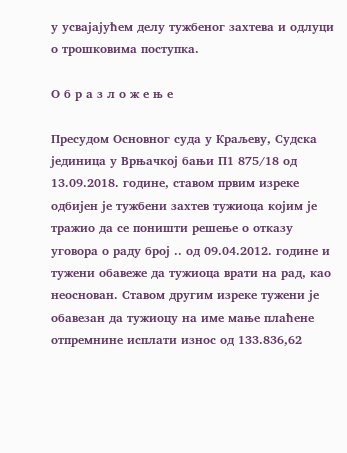у усвајајућем делу тужбеног захтева и одлуци о трошковима поступка.

О б р а з л о ж е њ е

Пресудом Основног суда у Краљеву, Судска јединица у Врњачкој бањи П1 875/18 од 13.09.2018. године, ставом првим изреке одбијен је тужбени захтев тужиоца којим је тражио да се поништи решење о отказу уговора о раду број .. од 09.04.2012. године и тужени обавеже да тужиоца врати на рад, као неоснован. Ставом другим изреке тужени је обавезан да тужиоцу на име мање плаћене отпремнине исплати износ од 133.836,62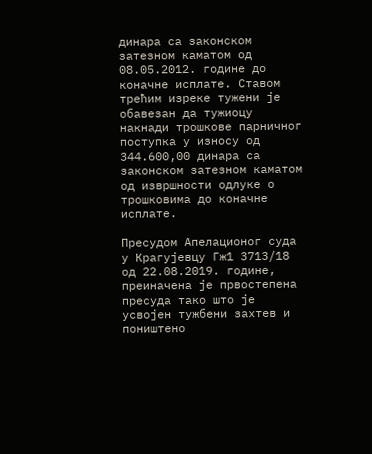динара са законском затезном каматом од 08.05.2012. године до коначне исплате. Ставом трећим изреке тужени је обавезан да тужиоцу накнади трошкове парничног поступка у износу од 344.600,00 динара са законском затезном каматом од извршности одлуке о трошковима до коначне исплате.

Пресудом Апелационог суда у Крагујевцу Гж1 3713/18 од 22.08.2019. године, преиначена је првостепена пресуда тако што је усвојен тужбени захтев и поништено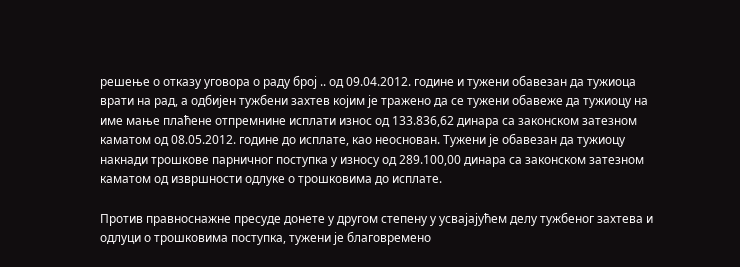решење о отказу уговора о раду број .. од 09.04.2012. године и тужени обавезан да тужиоца врати на рад, а одбијен тужбени захтев којим је тражено да се тужени обавеже да тужиоцу на име мање плаћене отпремнине исплати износ од 133.836,62 динара са законском затезном каматом од 08.05.2012. године до исплате, као неоснован. Тужени је обавезан да тужиоцу накнади трошкове парничног поступка у износу од 289.100,00 динара са законском затезном каматом од извршности одлуке о трошковима до исплате.

Против правноснажне пресуде донете у другом степену у усвајајућем делу тужбеног захтева и одлуци о трошковима поступка, тужени је благовремено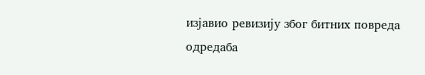изјавио ревизију због битних повреда одредаба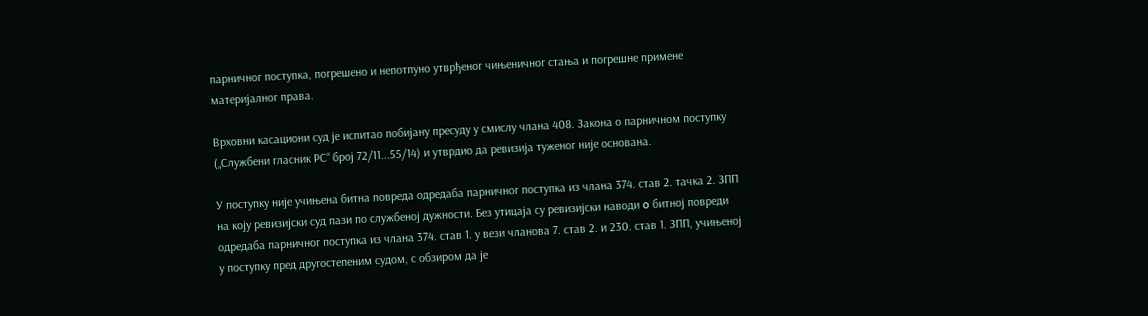парничног поступка, погрешено и непотпуно утврђеног чињеничног стања и погрешне примене материјалног права.

Врховни касациони суд је испитао побијану пресуду у смислу члана 408. Закона о парничном поступку („Службени гласник РС“ број 72/11...55/14) и утврдио да ревизија туженог није основана.

У поступку није учињена битна повреда одредаба парничног поступка из члана 374. став 2. тачка 2. ЗПП на коју ревизијски суд пази по службеној дужности. Без утицаја су ревизијски наводи o битној повреди одредаба парничног поступка из члана 374. став 1. у вези чланова 7. став 2. и 230. став 1. ЗПП, учињеној у поступку пред другостепеним судом, с обзиром да је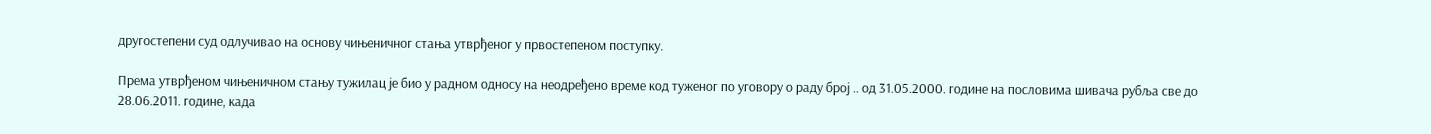другостепени суд одлучивао на основу чињеничног стања утврђеног у првостепеном поступку.

Према утврђеном чињеничном стању тужилац је био у радном односу на неодређено време код туженог по уговору о раду број .. од 31.05.2000. године на пословима шивача рубља све до 28.06.2011. године, када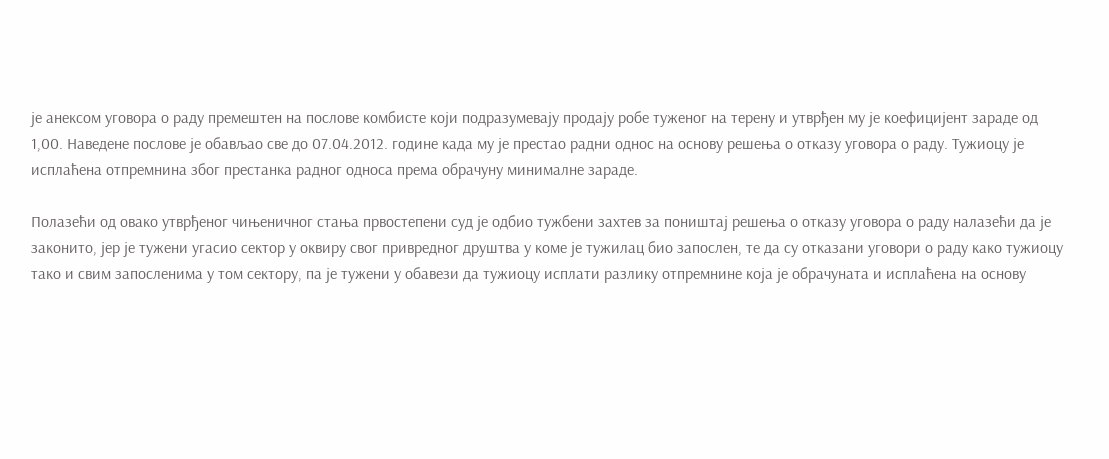је анексом уговора о раду премештен на послове комбисте који подразумевају продају робе туженог на терену и утврђен му је коефицијент зараде од 1,00. Наведене послове је обављао све до 07.04.2012. године када му је престао радни однос на основу решења о отказу уговора о раду. Тужиоцу је исплаћена отпремнина због престанка радног односа према обрачуну минималне зараде.

Полазећи од овако утврђеног чињеничног стања првостепени суд је одбио тужбени захтев за поништај решења о отказу уговора о раду налазећи да је законито, јер је тужени угасио сектор у оквиру свог привредног друштва у коме је тужилац био запослен, те да су отказани уговори о раду како тужиоцу тако и свим запосленима у том сектору, па је тужени у обавези да тужиоцу исплати разлику отпремнине која је обрачуната и исплаћена на основу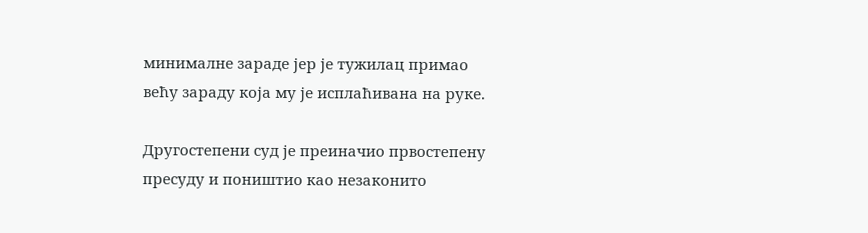минималне зараде јер је тужилац примао већу зараду која му је исплаћивана на руке.

Другостепени суд је преиначио првостепену пресуду и поништио као незаконито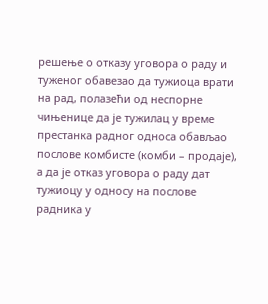решење о отказу уговора о раду и туженог обавезао да тужиоца врати на рад, полазећи од неспорне чињенице да је тужилац у време престанка радног односа обављао послове комбисте (комби – продаје), а да је отказ уговора о раду дат тужиоцу у односу на послове радника у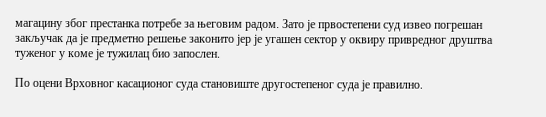магацину због престанка потребе за његовим радом. Зато је првостепени суд извео погрешан закључак да је предметно решење законито јер је угашен сектор у оквиру привредног друштва туженог у коме је тужилац био запослен.

По оцени Врховног касационог суда становиште другостепеног суда је правилно.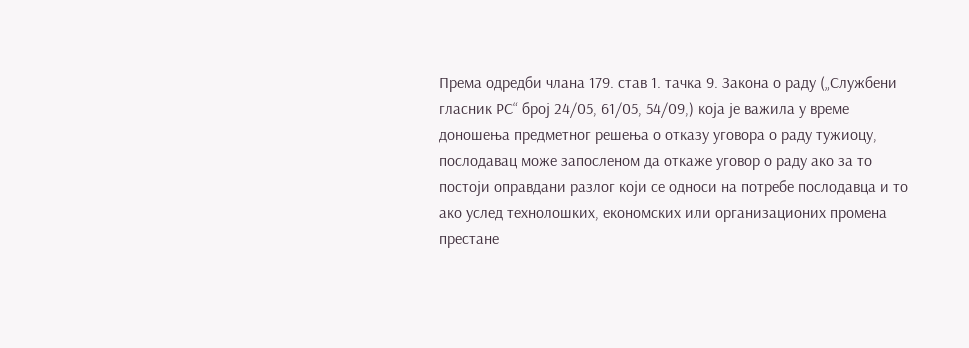Према одредби члана 179. став 1. тачка 9. Закона о раду („Службени гласник РС“ број 24/05, 61/05, 54/09,) која је важила у време доношења предметног решења о отказу уговора о раду тужиоцу, послодавац може запосленом да откаже уговор о раду ако за то постоји оправдани разлог који се односи на потребе послодавца и то ако услед технолошких, економских или организационих промена престане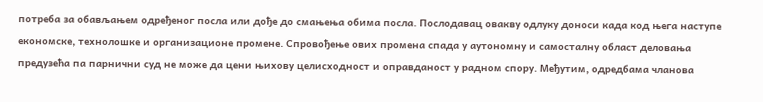потреба за обављањем одређеног посла или дође до смањења обима посла. Послодавац овакву одлуку доноси када код њега наступе економске, технолошке и организационе промене. Спровођење ових промена спада у аутономну и самосталну област деловања предузећа па парнични суд не може да цени њихову целисходност и оправданост у радном спору. Међутим, одредбама чланова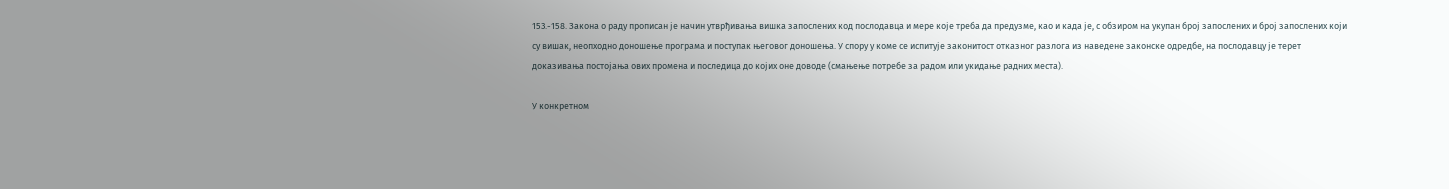153.-158. Закона о раду прописан је начин утврђивања вишка запослених код послодавца и мере које треба да предузме, као и када је, с обзиром на укупан број запослених и број запослених који су вишак, неопходно доношење програма и поступак његовог доношења. У спору у коме се испитује законитост отказног разлога из наведене законске одредбе, на послодавцу је терет доказивања постојања ових промена и последица до којих оне доводе (смањење потребе за радом или укидање радних места).

У конкретном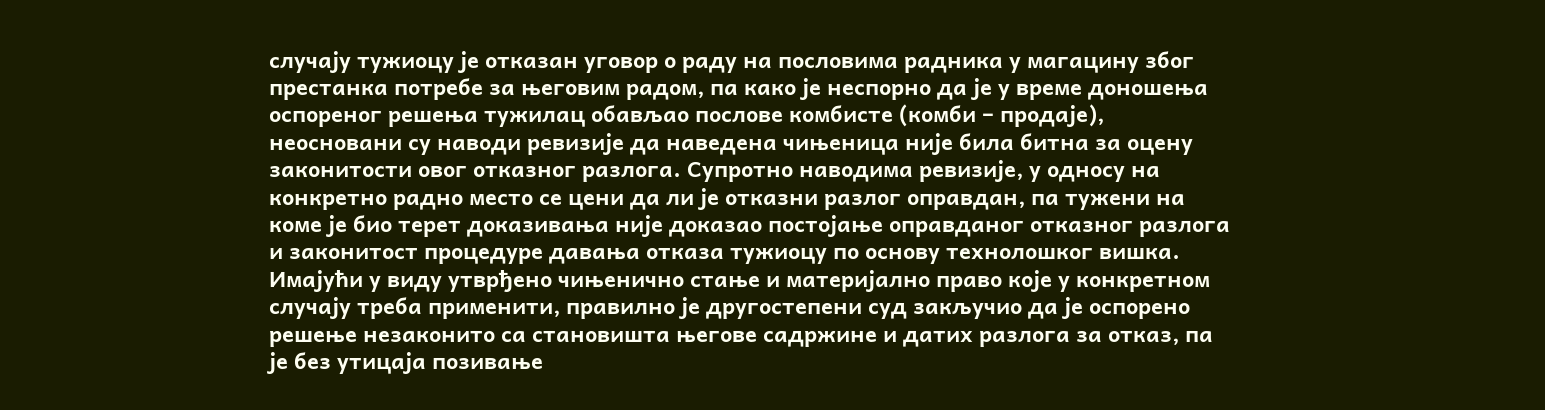случају тужиоцу је отказан уговор о раду на пословима радника у магацину због престанка потребе за његовим радом, па како је неспорно да је у време доношења оспореног решења тужилац обављао послове комбисте (комби – продаје), неосновани су наводи ревизије да наведена чињеница није била битна за оцену законитости овог отказног разлога. Супротно наводима ревизије, у односу на конкретно радно место се цени да ли је отказни разлог оправдан, па тужени на коме је био терет доказивања није доказао постојање оправданог отказног разлога и законитост процедуре давања отказа тужиоцу по основу технолошког вишка. Имајући у виду утврђено чињенично стање и материјално право које у конкретном случају треба применити, правилно је другостепени суд закључио да је оспорено решење незаконито са становишта његове садржине и датих разлога за отказ, па је без утицаја позивање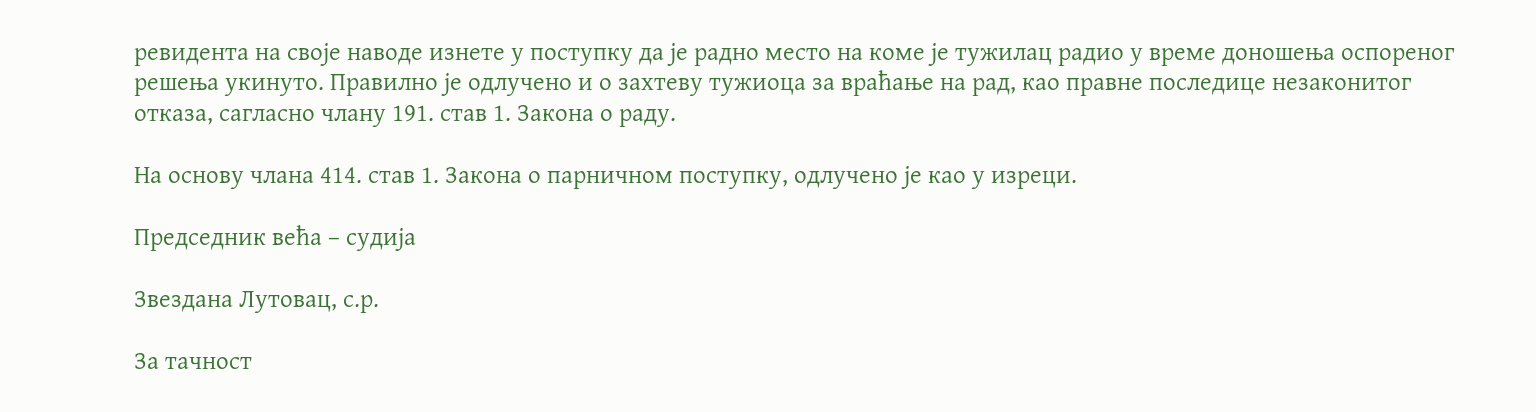ревидента на своје наводе изнете у поступку да је радно место на коме је тужилац радио у време доношења оспореног решења укинуто. Правилно је одлучено и о захтеву тужиоца за враћање на рад, као правне последице незаконитог отказа, сагласно члану 191. став 1. Закона о раду.

На основу члана 414. став 1. Закона о парничном поступку, одлучено је као у изреци.

Председник већа – судија

Звездана Лутовац, с.р.

За тачност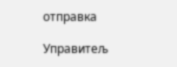отправка

Управитељ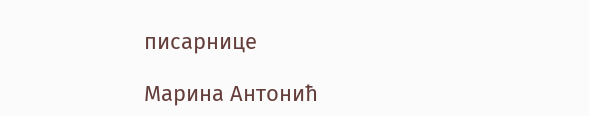писарнице

Марина Антонић